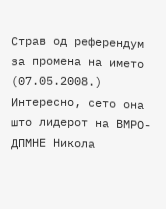Страв од референдум за промена на името
(07.05.2008.)
Интересно, сето она што лидерот на ВМРО- ДПМНЕ Никола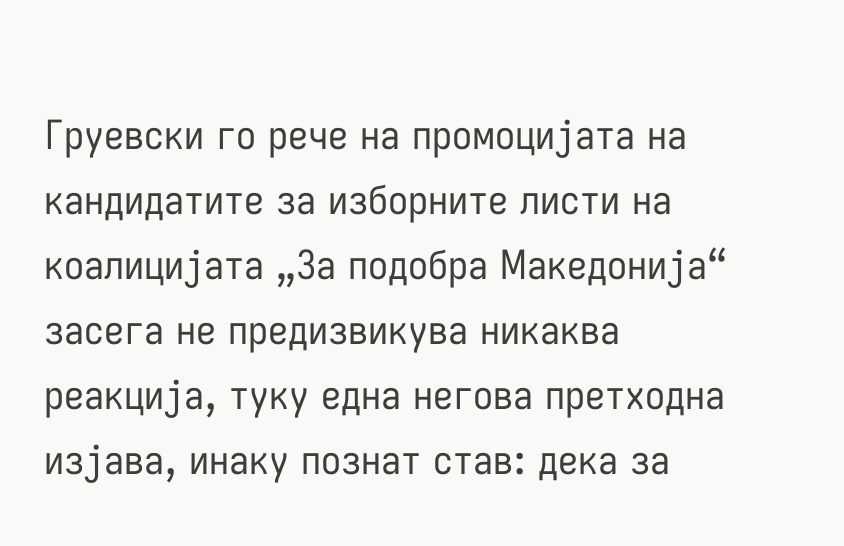Груевски го рече на промоцијата на кандидатите за изборните листи на коалицијата „За подобра Македонија“ засега не предизвикува никаква реакција, туку една негова претходна изјава, инаку познат став: дека за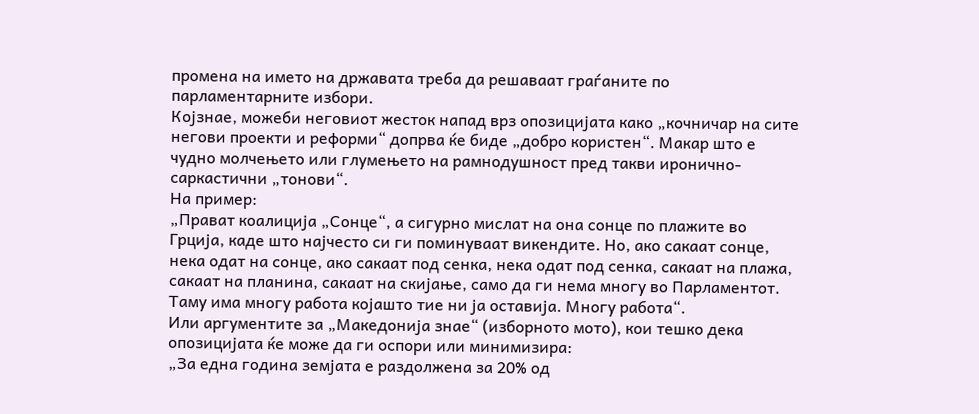промена на името на државата треба да решаваат граѓаните по парламентарните избори.
Којзнае, можеби неговиот жесток напад врз опозицијата како „кочничар на сите негови проекти и реформи“ допрва ќе биде „добро користен“. Макар што е чудно молчењето или глумењето на рамнодушност пред такви иронично- саркастични „тонови“.
На пример:
„Прават коалиција „Сонце“, а сигурно мислат на она сонце по плажите во Грција, каде што најчесто си ги поминуваат викендите. Но, ако сакаат сонце, нека одат на сонце, ако сакаат под сенка, нека одат под сенка, сакаат на плажа, сакаат на планина, сакаат на скијање, само да ги нема многу во Парламентот. Таму има многу работа којашто тие ни ја оставија. Многу работа“.
Или аргументите за „Македонија знае“ (изборното мото), кои тешко дека опозицијата ќе може да ги оспори или минимизира:
„За една година земјата е раздолжена за 20% од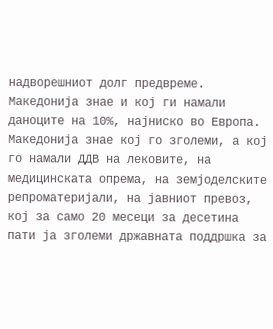надворешниот долг предвреме. Македонија знае и кој ги намали даноците на 10%, најниско во Европа. Македонија знае кој го зголеми, а кој го намали ДДВ на лековите, на медицинската опрема, на земјоделските репроматеријали, на јавниот превоз, кој за само 20 месеци за десетина пати ја зголеми државната поддршка за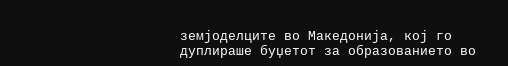земјоделците во Македонија, кој го дуплираше буџетот за образованието во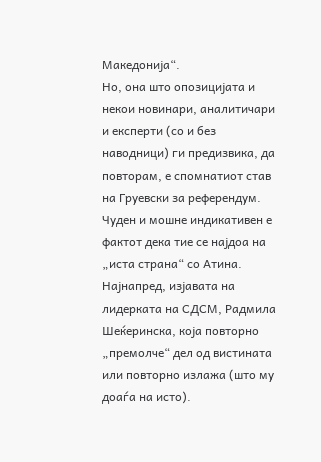Македонија“.
Но, она што опозицијата и некои новинари, аналитичари и експерти (со и без наводници) ги предизвика, да повторам, е спомнатиот став на Груевски за референдум. Чуден и мошне индикативен е фактот дека тие се најдоа на „иста страна“ со Атина.
Најнапред, изјавата на лидерката на СДСМ, Радмила Шеќеринска, која повторно „премолче“ дел од вистината или повторно излажа (што му доаѓа на исто).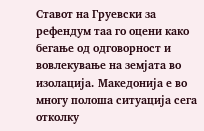Ставот на Груевски за рефендум таа го оцени како бегање од одговорност и вовлекување на земјата во изолација. Македонија е во многу полоша ситуација сега отколку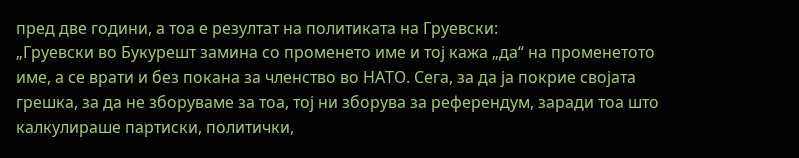пред две години, а тоа е резултат на политиката на Груевски:
„Груевски во Букурешт замина со променето име и тој кажа „да“ на променетото име, а се врати и без покана за членство во НАТО. Сега, за да ја покрие својата грешка, за да не зборуваме за тоа, тој ни зборува за референдум, заради тоа што калкулираше партиски, политички,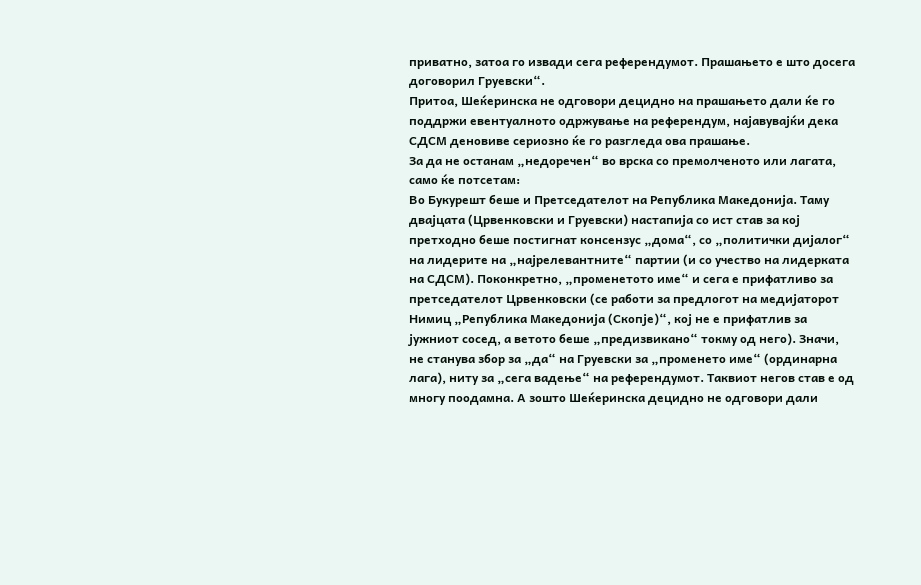приватно, затоа го извади сега референдумот. Прашањето е што досега договорил Груевски“.
Притоа, Шеќеринска не одговори децидно на прашањето дали ќе го поддржи евентуалното одржување на референдум, најавувајќи дека СДСМ деновиве сериозно ќе го разгледа ова прашање.
За да не останам „недоречен“ во врска со премолченото или лагата, само ќе потсетам:
Во Букурешт беше и Претседателот на Република Македонија. Таму двајцата (Црвенковски и Груевски) настапија со ист став за кој претходно беше постигнат консензус „дома“, со „политички дијалог“ на лидерите на „најрелевантните“ партии (и со учество на лидерката на СДСМ). Поконкретно, „променетото име“ и сега е прифатливо за претседателот Црвенковски (се работи за предлогот на медијаторот Нимиц „Република Македонија (Скопје)“, кој не е прифатлив за јужниот сосед, а ветото беше „предизвикано“ токму од него). Значи, не станува збор за „да“ на Груевски за „променето име“ (ординарна лага), ниту за „сега вадење“ на референдумот. Таквиот негов став е од многу поодамна. А зошто Шеќеринска децидно не одговори дали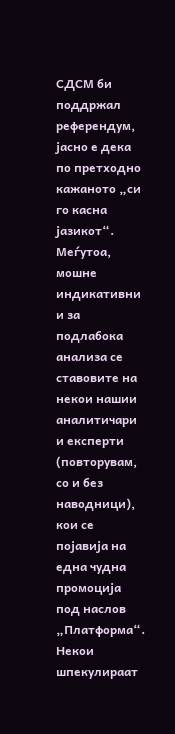СДСМ би поддржал референдум, јасно е дека по претходно кажаното „си го касна јазикот“.
Меѓутоа, мошне индикативни и за подлабока анализа се ставовите на некои нашии аналитичари и експерти (повторувам, со и без наводници), кои се појавија на една чудна промоција под наслов „Платформа“. Некои шпекулираат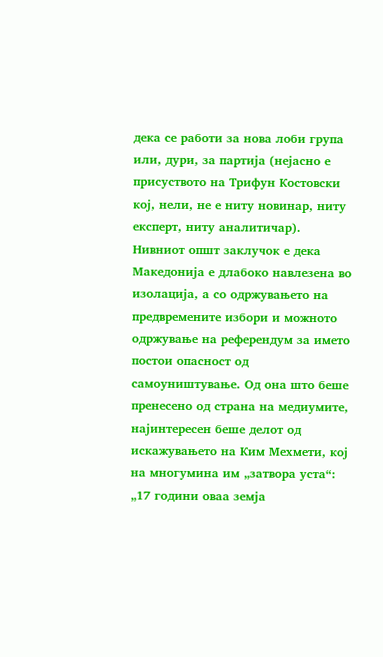дека се работи за нова лоби група или, дури, за партија (нејасно е присуството на Трифун Костовски кој, нели, не е ниту новинар, ниту експерт, ниту аналитичар).
Нивниот општ заклучок е дека Македонија е длабоко навлезена во изолација, а со одржувањето на предвремените избори и можното одржување на референдум за името постои опасност од самоуништување. Од она што беше пренесено од страна на медиумите, најинтересен беше делот од искажувањето на Ким Мехмети, кој на многумина им „затвора уста“:
„17 години оваа земја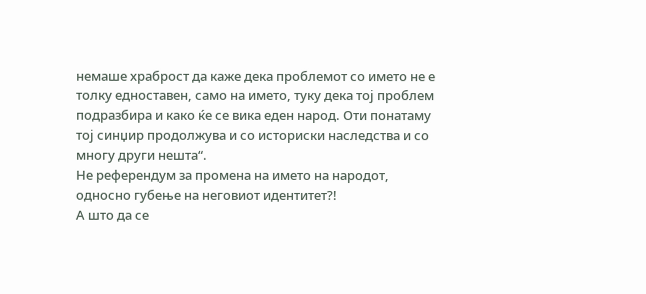немаше храброст да каже дека проблемот со името не е толку едноставен, само на името, туку дека тој проблем подразбира и како ќе се вика еден народ. Оти понатаму тој синџир продолжува и со историски наследства и со многу други нешта“.
Не референдум за промена на името на народот, односно губење на неговиот идентитет?!
А што да се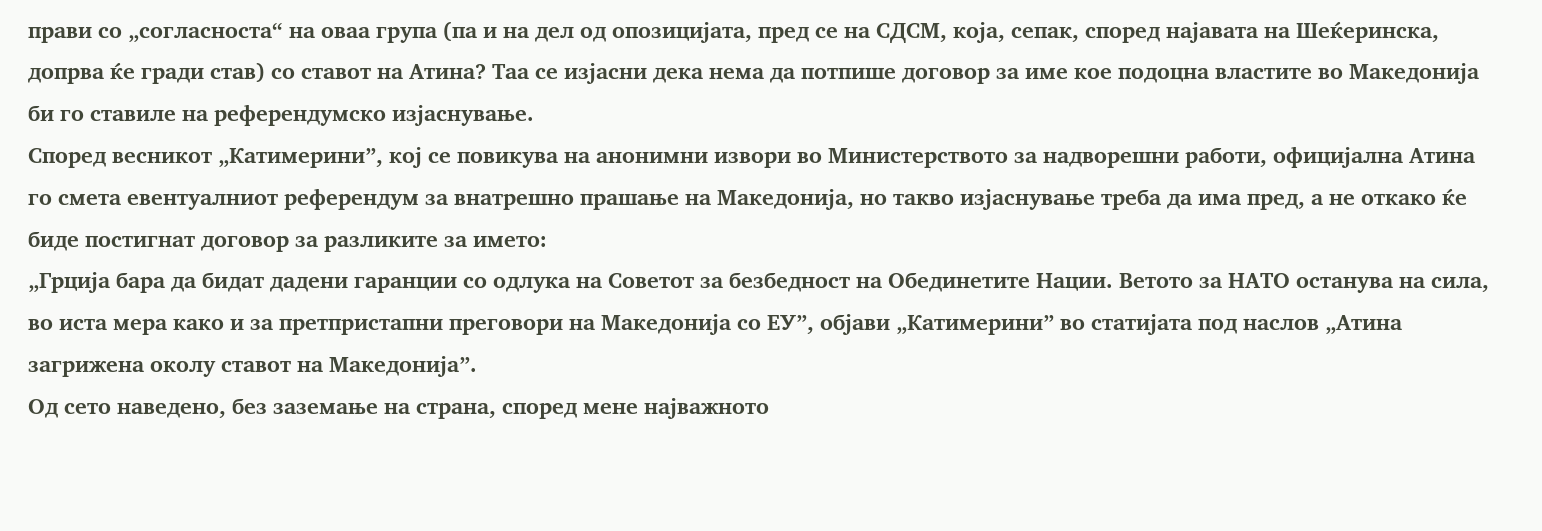прави со „согласноста“ на оваа група (па и на дел од опозицијата, пред се на СДСМ, која, сепак, според најавата на Шеќеринска, допрва ќе гради став) со ставот на Атина? Таа се изјасни дека нема да потпише договор за име кое подоцна властите во Македонија би го ставиле на референдумско изјаснување.
Според весникот „Катимерини”, кој се повикува на анонимни извори во Министерството за надворешни работи, официјална Атина го смета евентуалниот референдум за внатрешно прашање на Македонија, но такво изјаснување треба да има пред, а не откако ќе биде постигнат договор за разликите за името:
„Грција бара да бидат дадени гаранции со одлука на Советот за безбедност на Обединетите Нации. Ветото за НАТО останува на сила, во иста мера како и за претпристапни преговори на Македонија со ЕУ”, објави „Катимерини” во статијата под наслов „Атина загрижена околу ставот на Македонија”.
Од сето наведено, без заземање на страна, според мене најважното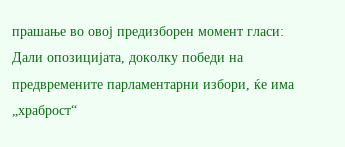прашање во овој предизборен момент гласи:
Дали опозицијата, доколку победи на предвремените парламентарни избори, ќе има „храброст“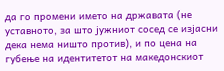да го промени името на државата (не уставното, за што јужниот сосед се изјасни дека нема ништо против), и по цена на губење на идентитетот на македонскиот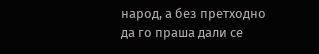народ, а без претходно да го праша дали се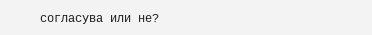согласува или не?